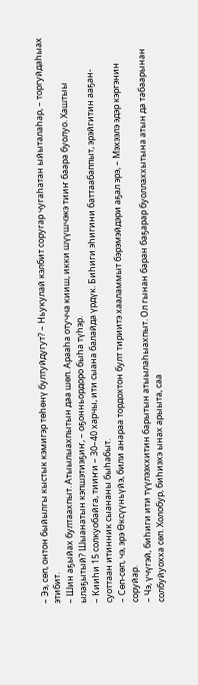– Ээ, сөп, онтон быйылгы кыстык кэмигэр төһөнү бултуйдугут? – Ньукулай кэлбит соругар чугаһатан ыйыталаһар, – торгуйдаһыах этибит.
– Шин аҕыйах бултаахпыт. Атыылыахпытын даа шөп. Арааһа отучча кииш, икки шүүшчэкэ тииҥ баара буолуо. Хаштыы ылаҕытый? Шыанатын кэпшэтиэҕиҥ, – оҕонньордоро быһа түһэр.
– Кииһи 15 солкуобайга, тииҥи – 30–40 харчы, ити сыана балайда үрдүк. Биһиги эһигини баттаабаппыт, эрэйгитин ааҕан-суоттаан итинник сыананы быһабыт.
– Сөп-сөп, чэ, эрэ Өксүүньүйэ, били анараа тордохтон булт тириитэ хааламмыт бэрэмэйдэри аҕал эрэ, – Мэхээлэ эдэр кэргэнин соруйар.
– Чэ, үчүгэй, биһиги ити түүлээххитин барытын атыылаһыахпыт. Ол гынан баран баҕарар буоллаххытына атын да табаарынан солбуйуохха сөп. Холобур, биһиэхэ ынах арыыта, саа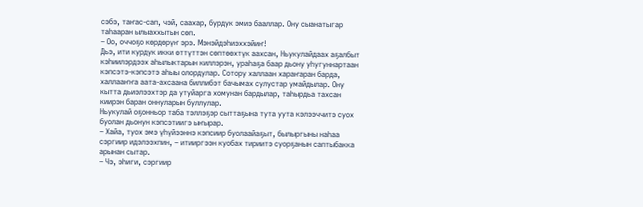сэбэ, таҥас-сап, чэй, саахар, бурдук эмиэ бааллар. Ону сыанатыгар таһааран ылыаххытын сөп.
– Оо, оччоҕо көрдөрүҥ эрэ. Мэнэйдэһиэххэйиҥ!
Дьэ, ити курдук икки өттүттэн сөптөөхтүк аахсан, Ньукулайдаах аҕалбыт кэһиилэрдээх аһылыктарын киллэрэн, ураһаҕа баар дьону уһугуннартаан кэпсэтэ-кэпсэтэ аһыы олордулар. Сотору халлаан хараҥаран барда, халлааҥҥа аата-ахсаана биллибэт бачымах сулустар умайдылар. Ону кытта дьиэлээхтэр да утуйарга хомунан бардылар, таһырдьа тахсан киирэн баран оннуларын буллулар.
Ньукулай оҕонньор таба тэллэҕэр сыттаҕына тута уута кэлээччитэ суох буолан дьонун кэпсэтиигэ ыҥырар.
– Хайа, туох эмэ үһүйээннэ кэпсиир буолаайаҕыт, былыргыны наһаа сэргиир идэлээхпин, – итииргээн куобах тириитэ суорҕанын саптыбакка арынан сытар.
– Чэ, эһиги, сэргиир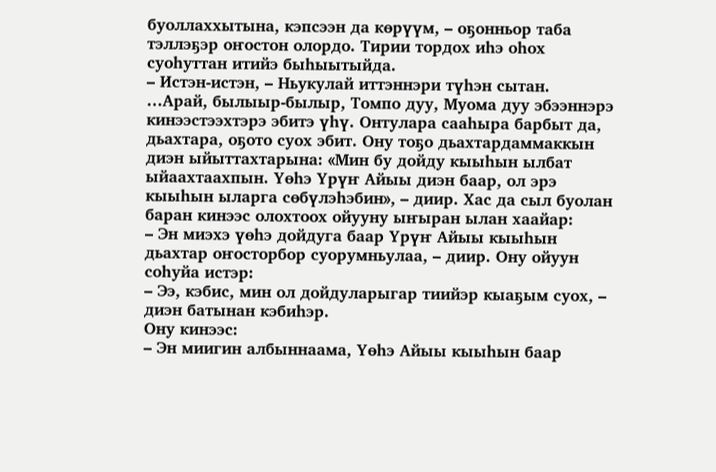буоллаххытына, кэпсээн да көрүүм, – оҕонньор таба тэллэҕэр оҥостон олордо. Тирии тордох иһэ оһох суоһуттан итийэ быһыытыйда.
– Истэн-истэн, – Ньукулай иттэннэри түһэн сытан.
…Арай, былыыр-былыр, Томпо дуу, Муома дуу эбээннэрэ кинээстээхтэрэ эбитэ үһү. Онтулара сааһыра барбыт да, дьахтара, оҕото суох эбит. Ону тоҕо дьахтардаммаккын диэн ыйыттахтарына: «Мин бу дойду кыыһын ылбат ыйаахтаахпын. Үөһэ Үрүҥ Айыы диэн баар, ол эрэ кыыһын ыларга сөбүлэһэбин», – диир. Хас да сыл буолан баран кинээс олохтоох ойууну ыҥыран ылан хаайар:
– Эн миэхэ үөһэ дойдуга баар Үрүҥ Айыы кыыһын дьахтар оҥосторбор суорумньулаа, – диир. Ону ойуун соһуйа истэр:
– Ээ, кэбис, мин ол дойдуларыгар тиийэр кыаҕым суох, – диэн батынан кэбиһэр.
Ону кинээс:
– Эн миигин албыннаама, Үөһэ Айыы кыыһын баар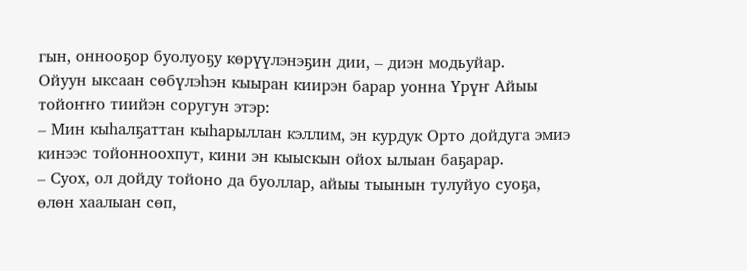гын, оннооҕор буолуоҕу көрүүлэнэҕин дии, – диэн модьуйар.
Ойуун ыксаан сөбүлэһэн кыыран киирэн барар уонна Үрүҥ Айыы тойоҥҥо тиийэн соругун этэр:
– Мин кыһалҕаттан кыһарыллан кэллим, эн курдук Орто дойдуга эмиэ кинээс тойонноохпут, кини эн кыыскын ойох ылыан баҕарар.
– Суох, ол дойду тойоно да буоллар, айыы тыынын тулуйуо суоҕа, өлөн хаалыан сөп,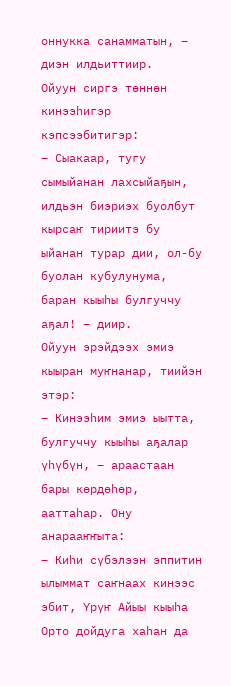оннукка санамматын, – диэн илдьиттиир.
Ойуун сиргэ төннөн кинээһигэр кэпсээбитигэр:
– Сыакаар, тугу сымыйанан лахсыйаҕын, илдьэн биэриэх буолбут кырсаҥ тириитэ бу ыйанан турар дии, ол-бу буолан кубулунума, баран кыыһы булгуччу аҕал! – диир.
Ойуун эрэйдээх эмиэ кыыран муҥнанар, тиийэн этэр:
– Кинээһим эмиэ ыытта, булгуччу кыыһы аҕалар үһүбүн, – араастаан бары көрдөһөр, ааттаһар. Ону анарааҥҥыта:
– Киһи сүбэлээн эппитин ылыммат саҥнаах кинээс эбит, Үрүҥ Айыы кыыһа Орто дойдуга хаһан да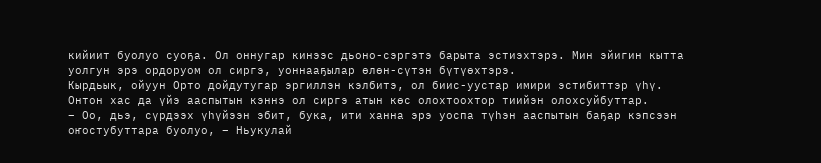кийиит буолуо суоҕа. Ол оннугар кинээс дьоно-сэргэтэ барыта эстиэхтэрэ. Мин эйигин кытта уолгун эрэ ордоруом ол сиргэ, уоннааҕылар өлөн-сүтэн бүтүөхтэрэ.
Кырдьык, ойуун Орто дойдутугар эргиллэн кэлбитэ, ол биис-уустар имири эстибиттэр үһү. Онтон хас да үйэ ааспытын кэннэ ол сиргэ атын көс олохтоохтор тиийэн олохсуйбуттар.
– Оо, дьэ, сүрдээх үһүйээн эбит, бука, ити ханна эрэ уоспа түһэн ааспытын баҕар кэпсээн оҥостубуттара буолуо, – Ньукулай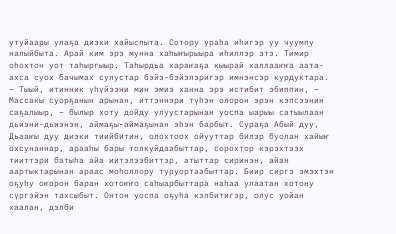утуйаары улаҕа диэки хайыспыта. Сотору ураһа иһигэр уу чуумпу налыйбыта. Арай ким эрэ мунна хаһыҥырыыра иһиллэр этэ. Тимир оһохтон уот таһыргыыр. Таһырдьа хараҥаҕа кыырай халлааҥҥа аата-ахса суох бачымах сулустар бэйэ-бэйэлэригэр имнэнсэр курдуктара.
– Тыый, итинник үһүйээни мин эмиэ ханна эрэ истибит эбиппин, – Массакы суорҕанын арынан, иттэннэри түһэн олорон эрэн кэпсээнин саҕалыыр, – былыр хоту дойду улуустарынан уоспа ыарыы сатыылаан дьиэни-дьиэнэн, аймаҕы-аймаҕынан эһэн барбыт. Сураҕа Абый дуу, Дьааҥы дуу диэки тиийбитин, олохтоох ойууттар билэр буолан хайыҥ охсунаннар, арааһы бары толкуйдаабыттар, сорохтор кэрэхтээх тииттэри батыһа айа иитэлээбиттэр, атыттар сиринэн, айан аартыктарынан араас моһоллору туруортаабыттар. Биир сиргэ эмэхтэн оҕуһу оҥорон баран хотоҥҥо саһыарбыттара наһаа улаатан хотону сүргэйэн тахсыбыт. Онтон уоспа оҕуһа кэлбитигэр, олус уойан хаалан, дэлби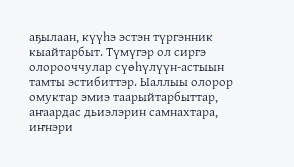аҕылаан, күүһэ эстэн түргэнник кыайтарбыт. Түмүгэр ол сиргэ олорооччулар сүөһүлүүн-астыын тамты эстибиттэр. Ыаллыы олорор омуктар эмиэ таарыйтарбыттар, аҥаардас дьиэлэрин самнахтара, иҥнэри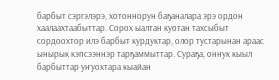барбыт сэргэлэрэ, хотоннорун баҕаналара эрэ ордон хаалаахтаабыттар. Сорох ыалтан куотан тахсыбыт сордоохтор илэ барбыт курдуктар, олор тустарынан араас ынырык кэпсээннэр тарҕаммыттар. Сураҕа, оннук кыыл барбыттар уҥуохтара кыайан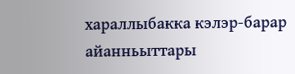хараллыбакка кэлэр-барар айанньыттары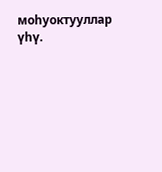моһуоктууллар үһү.